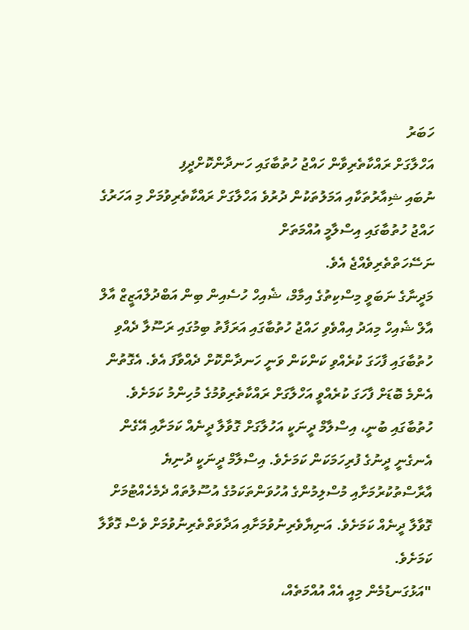ހަބަރު
އަހްލާގަށް ރައްކާތެރިވާން ހައްޖު ހުތުބާގައި ހަނދާންކޮށްދީފި
ނުބައި ޝިއާރުތަކާއި އަމަލުތަކުން ދުރުވެ އަހްލާގަށް ރައްކާތެރިވުމަށް މި އަހަރުގެ ހައްޖު ހުތުބާގައި އިސްލާމީ އުއްމަތަށް
ނަސޭހަތްތެރިވެއްޖެ އެވެ.
މަދީނާގެ ނަބަވީ މިސްކިތުގެ އިމާމް، ޝެއިހް ހުސެއިން ބިން އަބްދުލްއަޒީޒް އާލް އާލް ޝެއިހް މިއަދު އިއްވެވި ހައްޖު ހުތުބާގައި އަރަފާތު ބިމުގައި ރަސޫލާ ދެއްވި ހުތުބާގައި ފާހަގަ ކުރެއްވި ކަންކަން ވަނީ ހަނދާންކޮށް ދެއްވާފަ އެވެ. އެގޮތުން އެންމެ ބޮޑަށް ފާހަގަ ކުރެއްވީ އަހްލާގަށް ރައްކާތެރިވުމުގެ މުހިންމު ކަމަށެވެ.
ހުތުބާގައި ބުނީ، އިސްލާމް ދީނަކީ އަހުލާގަށް ގޮވާލާ ދީނެއް ކަމަށާއި އޭގެން އެނގެނީ ދީނުގެ ފުރިހަމަކަން ކަމަށެވެ. އިސްލާމް ދީނަކީ ދުނިޔެ އާރާސްތުކުރުމަށާއި މުސްލިމުންގެ އުހުވަންތަކަމުގެ އުސޫލުތައް ދެމެހެއްޓުމަށް ގޮވާލާ ދީނެއް ކަމަށެވެ. އަނިޔާވެރިނުވުމަށާއި އަދާވަތްތެރިނުވުމަށް ވެސް ގޮވާލާ ކަމަށެވެ.
"އަޅުގަނޑުމެން މިއީ އެއް އުއްމަތެއް،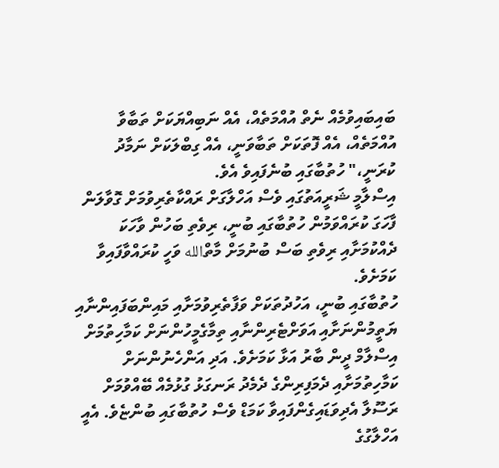ބައިބައިވުމެއް ނެތް އުއްމަތެއް، އެއް ނަބިއްޔަކަށް ތަބާވާ އުއްމަތެއް، އެއް ފޮތަކަށް ތަބާވަނީ، އެއް ގިބްލަކަށް ނަމާދު ކުރަނީ،" ހުތުބާގައި ބުނެފައިވެ އެވެ.
އިސްލާމީ ޝަރީއަތުގައި ވެސް އަހްލާގަށް ރައްކާތެރިވުމަށް ގޮވާލަން ފާހަގަ ކުރައްވަމުން ހުތުބާގައި ބުނީ، ރިވެތި ބަހުން ވާހަކަ ދެއްކުމަށާއި ރިވެތި ބަސް ބުނުމަށް މާތްالله ވަހީ ކުރައްވާފައިވާ ކަމަށެވެ.
ހުތުބާގައި ބުނީ، އަހުދުތަކަށް ވަފާތެރިވުމަށާއި މައިންބަފައިންނާއި ޔަތީމުންނަށާއި އަވަށްޓެރިންނާއި ތިމާގެމީހުންނަށް ކަމާހިތުމަށް އިސްލާމް ދީން ބާރު އަޅާ ކަމަށެވެ. އަދި އަންހެނުންނަށް ކަމާހިތުމަށާއި ދެމަފިރިންގެ ދެމެދު ރަނގަޅު ގުޅުމެއް ބޭއްވުމަށް ރަސޫލާ އެދިވަޑައިގެންފައިވާ ކަމަޑް ވެސް ހުތުބާގައި ބުންޏެވެ. އެއީ އަހްލާގުގެ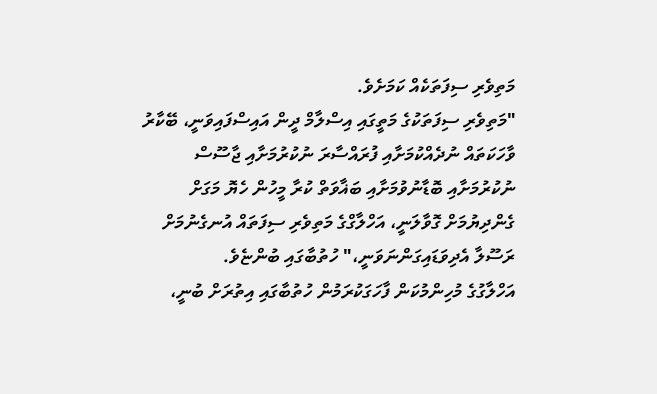މަތިވެރި ސިފަތަކެއް ކަމަށެވެ.
"މަތިވެރި ސިފަތަކުގެ މަތީގައި އިސްލާމް ދީން އައިސްފައިވަނީ، ބޭކާރު ވާހަކަތައް ނުދެއްކުމަށާއި ފުރައްސާރަ ނުކުރުމަށާއި ޖާސޫސް ނުކުރުމަށާއި ބޮޑާނުވުމަށާއި ބަޣާވަތް ކުރާ މީހުން ހެޔޮ މަގަށް ގެންދިޔުމަށް ގޮވާލަނީ، އަހްލާގްގެ މަތިވެރި ސިފަތައް އުނގެނުމަށް ރަސޫލާ އެދިވަޑައިގަންނަވަނީ،" ހުތުބާގައި ބުންޏެވެ.
އަހްލާގުގެ މުހިންމުކަން ފާހަގަކުރަމުން ހުތުބާގައި އިތުރަށް ބުނީ،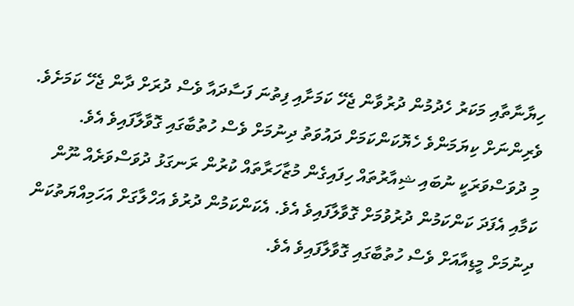ހިޔާނާތާއި މަކަރު ހެދުމުން ދުރުވާން ޖެހޭ ކަމަށާއި ފިތުނަ ފަސާދައާ ވެސް ދުރަށް ދާން ޖެހޭ ކަމަށެވެ. ވެރިންނަށް ކިޔަމަންވެ ހެޔޮކަންކަމަށް ދައުވަތު ދިނުމަށް ވެސް ހުތުބާގައި ގޮވާލާފައިވެ އެވެ.
މި ދުވަސްވަރަކީ ނުބައި ޝިއާރުތައް ހިފައިގެން މުޒާހަރާތައް ކުރުން ރަނގަޅު ދުވަސްވަރެއް ނޫން ކަމާއި އެފަދަ ކަންކަމުން ދުރުވުމަށް ގޮވާލާފައިވެ އެވެ. އެކަންކަމުން ދުރުވެ އަހްލާގަށް އަހަމިއްޔަތުކަން ދިނުމަށް މީޑިއާއަށް ވެސް ހުތުބާގައި ގޮވާލާފައިވެ އެވެ.